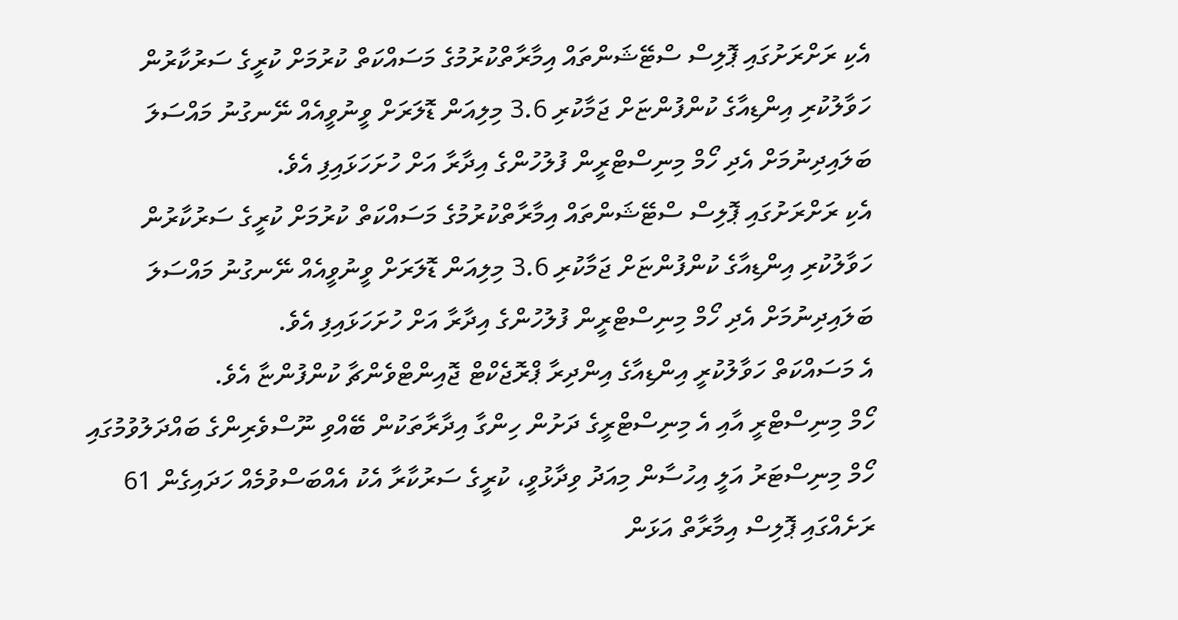އެކި ރަށްރަށުގައި ޕޮލިސް ސްޓޭޝަންތައް އިމާރާތްކުރުމުގެ މަސައްކަތް ކުރުމަށް ކުރީގެ ސަރުކާރުން ހަވާލުކުރި އިންޑިއާގެ ކުންފުންޏަށް ޖަމާކުރި 3.6 މިލިއަން ޑޮލަރަށް ވީނުވީއެއް ނޭނގުނު މައްސަލަ ބަލައިދިނުމަށް އެދި ހޯމް މިނިސްޓްރީން ފުލުހުންގެ އިދާރާ އަށް ހުށަހަޅައިފި އެވެ.
އެކި ރަށްރަށުގައި ޕޮލިސް ސްޓޭޝަންތައް އިމާރާތްކުރުމުގެ މަސައްކަތް ކުރުމަށް ކުރީގެ ސަރުކާރުން ހަވާލުކުރި އިންޑިއާގެ ކުންފުންޏަށް ޖަމާކުރި 3.6 މިލިއަން ޑޮލަރަށް ވީނުވީއެއް ނޭނގުނު މައްސަލަ ބަލައިދިނުމަށް އެދި ހޯމް މިނިސްޓްރީން ފުލުހުންގެ އިދާރާ އަށް ހުށަހަޅައިފި އެވެ.
އެ މަސައްކަތް ހަވާލުކުރީ އިންޑިއާގެ އިންދިރާ ޕްރޮޖެކްޓް ޖޮއިންޓްވެންޗާ ކުންފުންޏާ އެވެ.
ހޯމް މިނިސްޓްރީ އާއި އެ މިނިސްޓްރީގެ ދަށުން ހިންގާ އިދާރާތަކުން ބޭއްވި ނޫސްވެރިންގެ ބައްދަލުވުމުގައި ހޯމް މިނިސްޓަރު އަލީ އިހުސާން މިއަދު ވިދާޅުވީ، ކުރީގެ ސަރުކާރާ އެކު އެއްބަސްވުމެއް ހަދައިގެން 61 ރަށެއްގައި ޕޮލިސް އިމާރާތް އަޅަން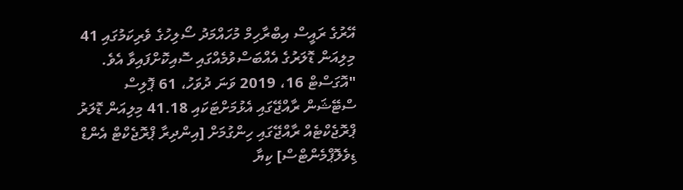އޭރުގެ ރައީސް އިބްރާހިމް މުހައްމަދު ސޯލިހުގެ ވެރިކަމުގައި 41 މިލިއަން ޑޮލަރުގެ އެއްބަސްވުމެއްގައި ސޮއިކޮށްފައިވާ އެވެ.
"އޮގަސްޓް 16، 2019 ވަނަ ދުވަހު، 61 ޕޮލިސް ސްޓޭޝަން ރާއްޖޭގައި އެޅުމަށްޓަކައި 41.18 މިލިއަން ޑޮލަރު ޕްރޮޖެކްޓެއް ރާއްޖޭގައި ހިންގުމަށް [އިންދިރާ ޕްރޮޖެކްޓް އެންޑް ޑިވެލޮޕްމެންޓްސް] ކިޔާ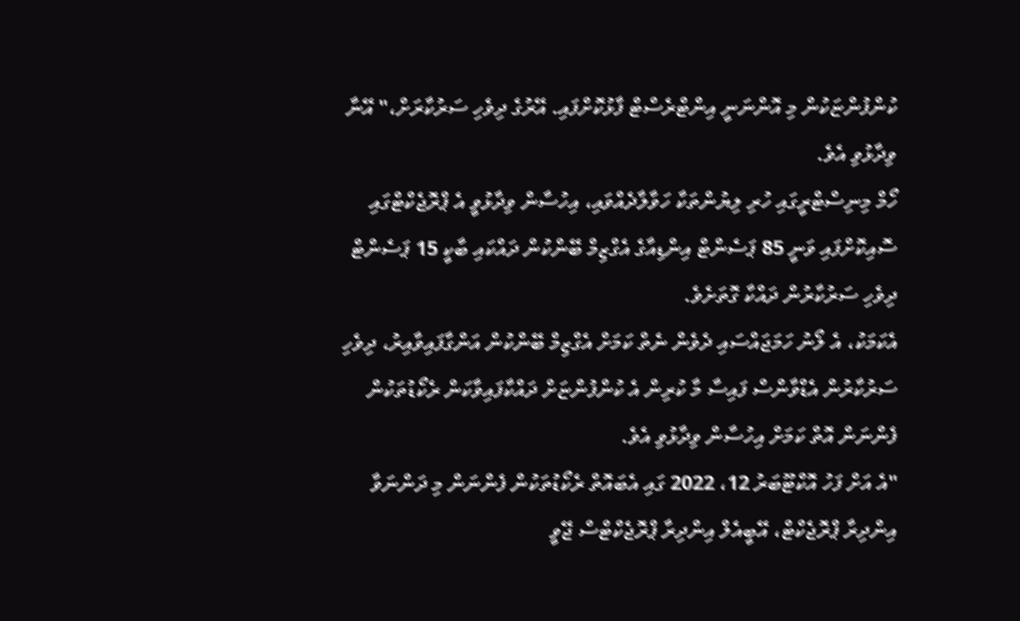ކުންފުންޏަކުން މި އޮންނަނީ އިންޓްރެސްޓް ފާޅުކޮށްފައި. އޭރުގެ ދިވެހި ސަރުކާރަށް،" އޭނާ ވިދާޅުވި އެވެ.
ހޯމް މިނިސްޓްރީގައި ހުރި ލިޔުންތަކާ ހަވާލާދެއްވައި، އިހުސާން ވިދާޅުވީ އެ ޕްރޮޖެކްޓްގައި ސޮއިކޮށްފައި ވަނީ 85 ޕަސެންޓް އިންޑިއާގެ އެގްޒިމް ބޭންކުން ދައްކައި ބާކީ 15 ޕަސެންޓް ދިވެހި ސަރުކާރުން ދައްކާ ގޮތަށެވެ.
އެކަމަކު، އެ ލޯނު ހަމަޖައްސައި ދެވެން ނެތް ކަމަށް އެގްޒިމް ބޭންކުން އަންގާފައިވާއިރު، ދިވެހި ސަރުކާރުން އެޑްވާންސް ފައިސާ މާ ކުރިން އެ ކުންފުންޏަށް ދައްކާފައިވާކަން ރެކޯޑުތަކުން ފެންނަން އޮތް ކަމަށް އިހުސާން ވިދާޅުވި އެވެ.
"އެ އަށް ފަހު އޮކްޓޫބަރު 12، 2022 ގައި އެބައޮތް ރެކޯޑުތަކުން ފެންނަން މި ދަންނަވާ އިންދިރާ ޕްރޮޖެކްޓް، އޭބީއެލް އިންދިރާ ޕްރޮޖެކްޓްސް ޖޭވީ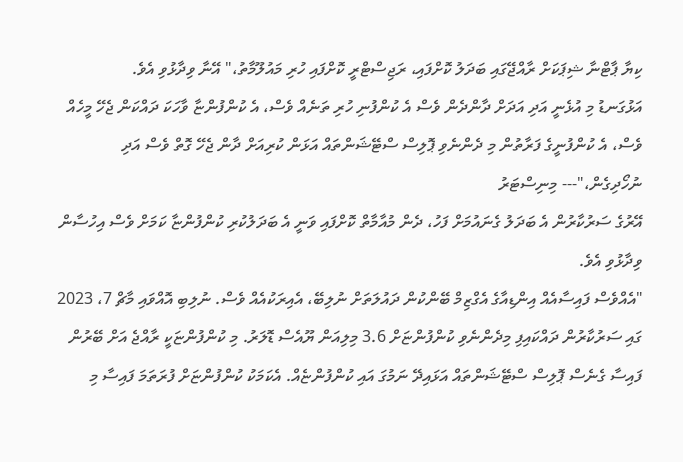ކިޔާ ޕާޓްނާ ޝިޕަކަށް ރާއްޖޭގައި ބަދަލު ކޮށްފައި، ރަޖިސްޓްރީ ކޮށްފައި ހުރި މައުލޫމާތު،" އޭނާ ވިދާޅުވި އެވެ.
އަޅުގަނޑު މި އުޅެނީ އަދި އަދަށް ދާންދެން ވެސް އެ ކުންފުނި ހުރި ތަނެއް ވެސް، އެ ކުންފުންޏާ ވާހަކަ ދައްކަން ޖެހޭ މީހެއް ވެސް، އެ ކުންފުނީގެ ފަރާތުން މި ދެންނެވި ޕޮލިސް ސްޓޭޝަންތައް އަޅަން ކުރިއަށް ދާން ޖެހޭ ގޮތް ވެސް އަދި ނުހޯދިގެން،"--- މިނިސްޓަރު
އޭރުގެ ސަރުކާރުން އެ ބަދަލު ގެނައުމަށް ފަހު، ދެން މުއާމާތް ކޮށްފައި ވަނީ އެ ބަދަލުކުރި ކުންފުންޏާ ކަމަށް ވެސް އިހުސާން ވިދާޅުވި އެވެ.
"އެއްވެސް ފައިސާއެއް އިންޑިއާގެ އެގްޒިމް ބޭންކުން ދައުލަތަށް ނުލިބޭ، އެއިރަކުއެއް ވެސް. ނުލިބި އޮއްވައި މާޗް 7، 2023 ގައި ސަރުކާރުން ދައްކައިފި މިދެންނެވި ކުންފުންޏަށް 3.6 މިލިއަން ޔޫއެސް ޑޮލަރު. މި ކުންފުންޏަކީ ރާއްޖެ އަށް ބޭރުން ފައިސާ ގެނެސް ޕޮލިސް ސްޓޭޝަންތައް އަޅައިދޭ ނަމުގަ އައި ކުންފުންޏެއް. އެކަމަކު ކުންފުންޏަށް ފުރަތަމަ ފައިސާ މި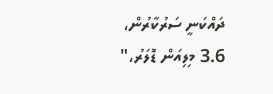ދައްކަނީ ސަރުކާރުން، 3.6 މިލިއަން ޑޮލަރު،"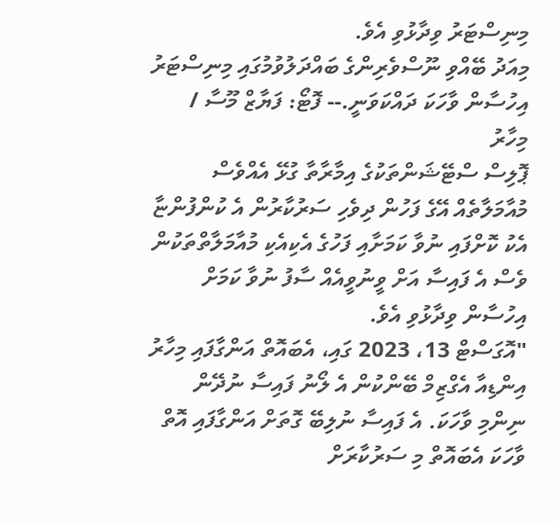މިނިސްޓަރު ވިދާޅުވި އެވެ.
މިއަދު ބޭއްވި ނޫސްވެރިންގެ ބައްދަލުވުމުގައި މިނިސްޓަރު އިހުސާން ވާހަކަ ދައްކަވަނީ.-- ފޮޓޯ: ފަޔާޒް މޫސާ / މިހާރު
ޕޮލިސް ސްޓޭޝަންތަކުގެ އިމާރާތާ ގުޅޭ އެއްވެސް މުއާމަލާތެއް އޭގެ ފަހުން ދިވެހި ސަރުކާރުން އެ ކުންފުންޏާ އެކު ކޮށްފައި ނުވާ ކަމަށާއި ފަހުގެ އެކިއެކި މުއާމަލާތްތަކުން ވެސް އެ ފައިސާ އަށް ވީނުވީއެއް ސާފު ނުވާ ކަމަށް އިހުސާން ވިދާޅުވި އެވެ.
"އޮގަސްޓް 13، 2023 ގައި، އެބައޮތް އަންގާފައި މިހާރު އިންޑިއާ އެގްޒިމް ބޭންކުން އެ ލޯނު ފައިސާ ނުދޭން ނިންމި ވާހަކަ. އެ ފައިސާ ނުލިބޭ ގޮތަށް އަންގާފައި އޮތް ވާހަކަ އެބައޮތް މި ސަރުކާރަށް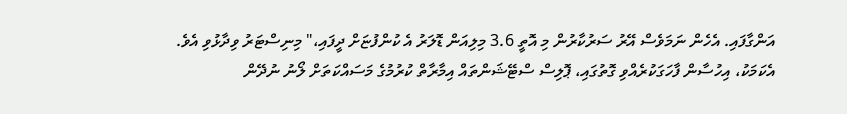އަންގާފައި. އެހެން ނަމަވެސް އޭރު ސަރުކާރުން މި އޮތީ 3.6 މިލިއަން ޑޮލަރު އެ ކުންފުޏަށް ދީފައި،" މިނިސްޓަރު ވިދާޅުވި އެވެ.
އެކަމަކު، އިހުސާން ފާހަގަކުރެއްވި ގޮތުގައި، ޕޮލިސް ސްޓޭޝަންތައް އިމާރާތް ކުރުމުގެ މަސައްކަތަށް ލޯނު ނުދޭން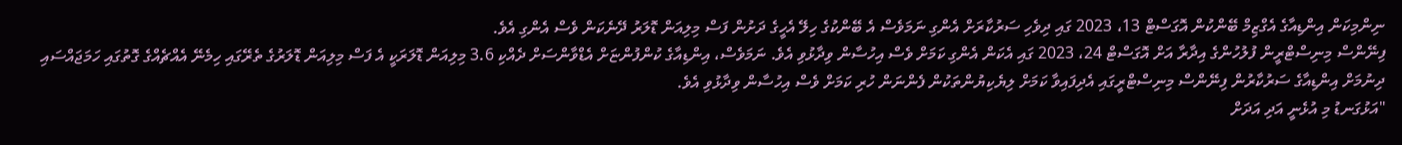ނިންމިކަން އިންޑިއާގެ އެގްޒިމް ބޭންކުން އޮގަސްޓް 13، 2023 ގައި ދިވެހި ސަރުކާރަށް އެންގި ނަމަވެސް އެ ބޭންކުގެ ހިލޭ އެހީގެ ދަށުން ފަސް މިލިއަން ޑޮލަރު ދޭނެކަން ވެސް އެންގި އެވެ.
ފިނޭންސް މިނިސްޓްރީން ފުލުހުންގެ އިދާރާ އަށް އޮގަސްޓް 24، 2023 ގައި އެކަން އެންގި ކަމަށް ވެސް އިހުސާން ވިދާޅުވި އެވެ. ނަމަވެސް، އިންޑިއާގެ ކުންފުންޏަށް އެޑްވާންސަށް ދެއްކި 3.6 މިލިއަން ޑޮލަރަކީ އެ ފަސް މިލިއަން ޑޮލަރުގެ ތެރޭގައި ހިމެނޭ އެއްޗެއްގެ ގޮތުގައި ހަމަޖައްސައި ދިނުމަށް އިންޑިއާގެ ސަރުކާރުން ފިނޭންސް މިނިސްޓްރީގައި އެދިފައިވާ ކަމަށް ލިޔެކިޔުންތަކުން ފެންނަން ހުރި ކަމަށް ވެސް އިހުސާން ވިދާޅުވި އެވެ.
"އަޅުގަނޑު މި އުޅެނީ އަދި އަދަށް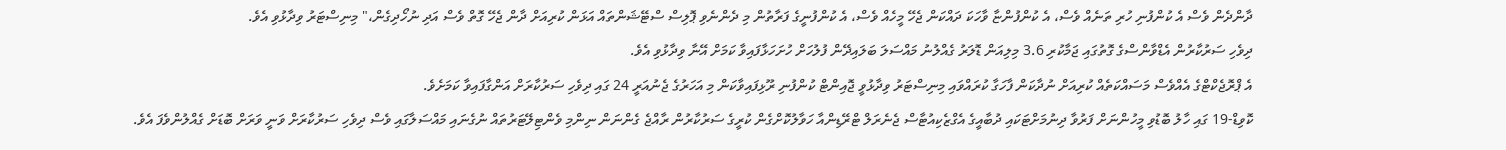ދާންދެން ވެސް އެ ކުންފުނި ހުރި ތަނެއް ވެސް، އެ ކުންފުންޏާ ވާހަކަ ދައްކަން ޖެހޭ މީހެއް ވެސް، އެ ކުންފުނީގެ ފަރާތުން މި ދެންނެވި ޕޮލިސް ސްޓޭޝަންތައް އަޅަން ކުރިއަށް ދާން ޖެހޭ ގޮތް ވެސް އަދި ނުހޯދިގެން،" މިނިސްޓަރު ވިދާޅުވި އެވެ.
ދިވެހި ސަރުކާރުން އެޑްވާންސްގެ ގޮތުގައި ޖަމާކުރި 3.6 މިލިއަން ޑޮލަރު ގެއްލުނު މައްސަލަ ބަލައިދޭން ފުލުހަށް ހުށަހަޅާފައިވާ ކަމަށް އޭނާ ވިދާޅުވި އެވެ.
އެ ޕްރޮޖެކްޓްގެ އެއްވެސް މަސައްކަތެއް ކުރިއަށް ނުދާކަން ފާހަގާ ކުރައްވައި މިނިސްޓަރު ވިދާޅުވީ ޖޮއިންޓް ކުންފުނި ރޫޅިފައިވާކަން މި އަހަރުގެ ޖެނުއަރީ 24 ގައި ދިވެހި ސަރުކާރަށް އަންގާފައިވާ ކަމަށެވެ.
ކޮވިޑް-19 ގައި ހާލު ބޮޑުވި މީހުންނަށް ފަރުވާ ދިނުމަށްޓަކައި ދުބާއީގެ އެގްޒެކިއުޓާސް ޖެނެރަލް ޓްރޭޑިންއާ ހަވާލުކޮށްގެން ކުރީގެ ސަރުކާރުން ރާއްޖެ ގެންނަން ނިންމި ވެންޓިލޭޓަރުތައް ނުގެނައި މައްސަލާގައި ވެސް ދިވެހި ސަރުކާރަށް ވަނީ ވަރަށް ބޮޑަށް ގެއްލުންވެފަ އެވެ.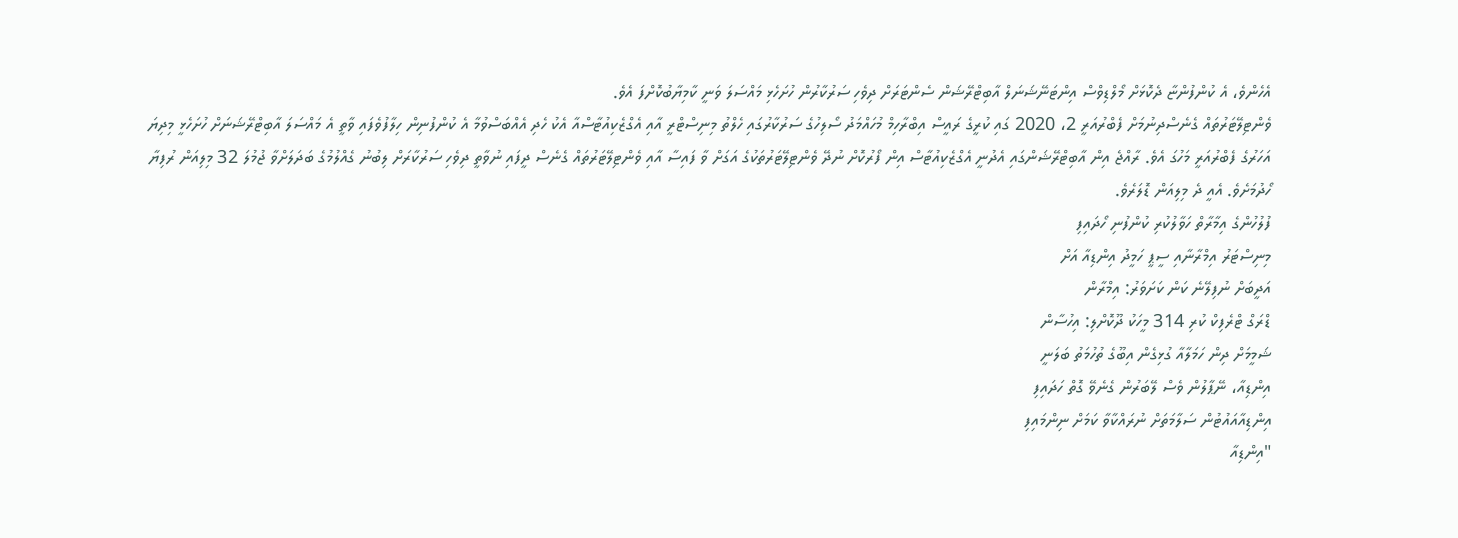އެހެންވެ، އެ ކުންފުންޏާ ދެކޮޅަށް މޯލްޑިވްސް އިންޓަނޭޝަނަލް އާބިޓްރޭޝަން ސެންޓަރަށް ދިވެހި ސަރުކާރުން ހުށަހެޅި މައްސަލަ ވަނީ ކާމިޔާބުކޮށްފަ އެވެ.
ވެންޓިލޭޓަރުތައް ގެނެސްދިނުމަށް ފެބްރުއަރީ 2، 2020 ގައި ކުރީގެ ރައީސް އިބްރާހިމް މުހައްމަދު ސޯލިހުގެ ސަރުކާރުގައި ހެލްތު މިނިސްޓްރީ އާއި އެގްޒެކިއުޓާސްއާ އެކު ހެދި އެއްބަސްވުމާ އެ ކުންފުނިން ހިލާފުވެފައި ވާތީ އެ މައްސަލަ އާބިޓްރޭޝަނަށް ހުށަހެޅީ މިދިޔަ އަހަރުގެ ފެބްރުއަރީ މަހުގަ އެވެ. ރާއްޖެ އިން އާބިޓްރޭޝަންގައި އެދުނީ އެގްޒެކިއުޓާސް އިން ފޯރުކޮށް ނުދޭ ވެންޓިލޭޓަރުތަކުގެ އަގަށް ވާ ފައިސާ އާއި ވެންޓިލޭޓަރުތައް ގެނެސް ދީފައި ނުވާތީ ދިވެހި ސަރުކާރަށް ލިބުނު ގެއްލުމުގެ ބަދަލަށްވާ ޖުމުލަ 32 މިލިއަން ރުފިޔާ ހޯދުމަށެވެ. އެއީ ދެ މިލިއަން ޑޮލަރެވެ.
ފުލުހުންގެ އިމާރާތް ހަވާލުކުރި ކުންފުނި ހޯދައިފި
މިނިސްޓަރު އިމްރާނާއި ސީޕީ ހަމީދު އިންޑިއާ އަށް
އަދީބަށް ނުފިލޭނެ ކަން ކަށަވަރު: އިމްރާން
ޑްރަގް ޓްރެފިކް ކުރި 314 މީހަކު ދޫކޮށްލި: އިހުސާން
ޝަމީމަށް ދިން ހަމަލާއާ ގުޅިގެން އިބޫގެ ތުހުމަތު ބަލަނީ
އިންޑިއާ، ނޭޕާލުން ވެސް ލޭބަރުން ގެނެވޭ ގޮތް ހަދައިފި
އިންޑިއާއައުޓުން ސަލާމަތަށް ނުރައްކާވާ ކަމަށް ނިންމައިފި
"އިންޑިއާ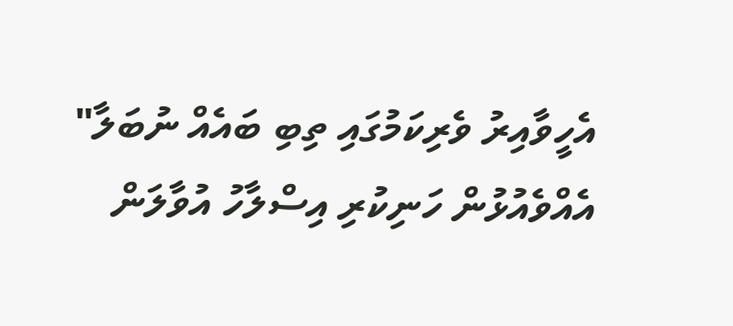އެހީވާއިރު ވެރިކަމުގައި ތިބި ބައެއް ނުބަލާ"
އެއްވެއުޅުން ހަނިކުރި އިސްލާހު އުވާލަން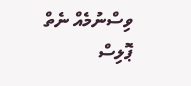ވިސްނުމެއް ނެތް
ޕޮލިސް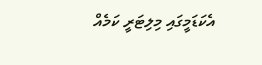އެކަޑަމީގައި މިލިޓަރީ ކަމެއް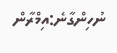ނުހިންގާނެ:އިމްރާން